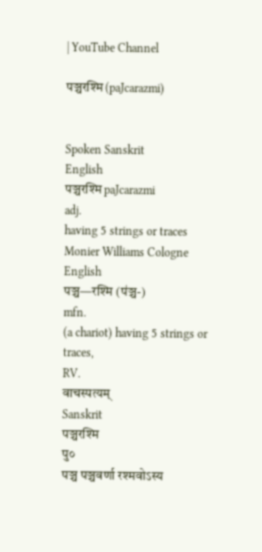| YouTube Channel

पञ्चरश्मि (paJcarazmi)


Spoken Sanskrit
English
पञ्चरश्मि paJcarazmi
adj.
having 5 strings or traces
Monier Williams Cologne
English
पञ्च—रश्मि (प॑ञ्च-)
mfn.
(a chariot) having 5 strings or traces,
RV.
वाचस्पत्यम्
Sanskrit
पञ्चरश्मि
पु०
पञ्च पञ्चवर्णा रश्मवोऽस्य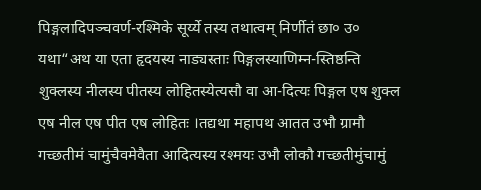पिङ्गलादिपञ्चवर्ण-रश्मिके सूर्य्ये तस्य तथात्वम् निर्णीतं छा० उ० यथा“अथ या एता हृदयस्य नाड्यस्ताः पिङ्गलस्याणिम्न-स्तिष्ठन्ति शुक्लस्य नीलस्य पीतस्य लोहितस्येत्यसौ वा आ-दित्यः पिङ्गल एष शुक्ल एष नील एष पीत एष लोहितः ।तद्यथा महापथ आतत उभौ ग्रामौ गच्छतीमं चामुंचैवमेवैता आदित्यस्य रश्मयः उभौ लोकौ गच्छतीमुंचामुं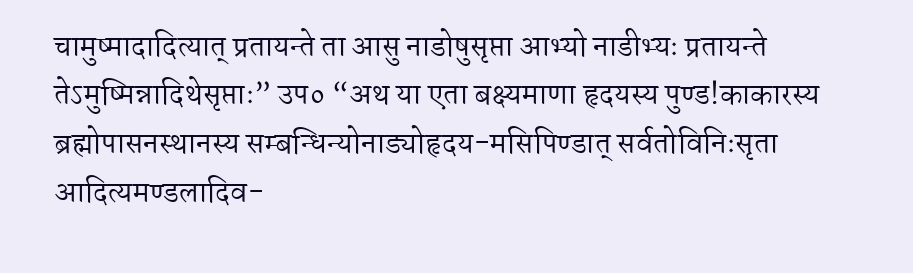चामुष्मादादित्यात् प्रतायन्ते ता आसु नाडोषुसृप्ता आभ्यो नाडीभ्यः प्रतायन्ते तेऽमुष्मिन्नादिथेसृप्ताः” उप० “अथ या एता बक्ष्यमाणा हृदयस्य पुण्ड!काकारस्य ब्रह्मोपासनस्थानस्य सम्बन्धिन्योनाड्योहृदय-मसिपिण्डात् सर्वतोविनिःसृता आदित्यमण्डलादिव-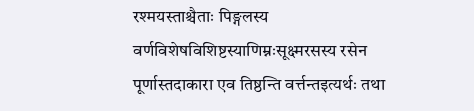रश्मयस्ताश्चैताः पिङ्गलस्य वर्णविशेषविशिष्टस्याणिम्नःसूक्ष्मरसस्य रसेन पूर्णास्तदाकारा एव तिष्ठन्ति वर्त्तन्तइत्यर्थः तथा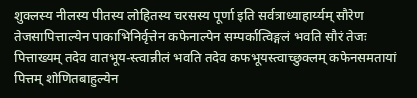शुक्लस्य नीलस्य पीतस्य लोहितस्य चरसस्य पूर्णा इति सर्वत्राध्याहार्य्यम् सौरेण तेजसापित्ताल्येन पाकाभिनिर्वृत्तेन कफेनाल्पेन सम्पर्कात्विङ्गलं भवति सौरं तेजः पित्ताख्यम् तदेव वातभूय-स्त्वान्नीलं भवति तदेव कफभूयस्त्वाच्छुक्लम् कफेनसमतायां पित्तम् शोणितबाहुल्येन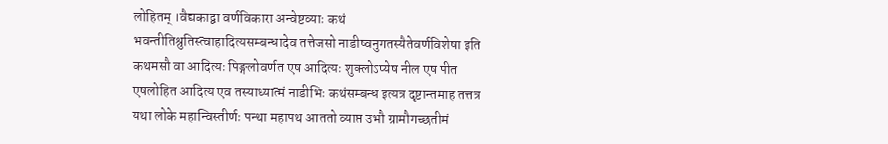लोहितम् ।वैद्यकाद्वा वर्णविकारा अन्वेष्टव्याः कथं भवन्तीतिश्रुतिस्त्वाहादित्यसम्बन्धादेव तत्तेजसो नाडीष्वनुगतस्यैतेवर्णविशेषा इति कथमसौ वा आदित्यः पिङ्गलोवर्णत एष आदित्यः शुक्लोऽप्येष नील एष पीत एषलोहित आदित्य एव तस्याध्यात्मं नाडीभिः कथंसम्बन्ध इत्यत्र दृष्टान्तमाह तत्तत्र यथा लोके महान्विस्तीर्णः पन्था महापथ आततो व्याप्त उभौ ग्रामौगच्छतीमं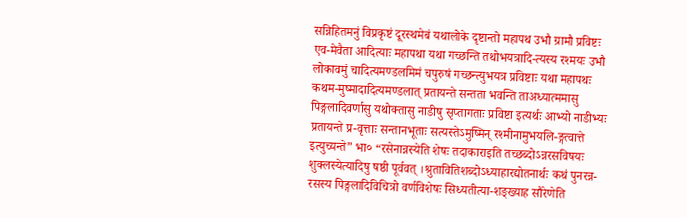सन्निहितमनुं विप्रकृष्टं दूरस्थमेबं यथालोके दृष्टान्तो महापथ उभौ ग्रामौ प्रविष्टः एव-मेवैता आदित्याः महापथा यथा गच्छन्ति तथोभयत्रादि-त्यस्य रश्मयः उभौ लोकावमुं चादित्यमण्डलमिमं चपुरुषं गच्छन्त्युभयत्र प्रविष्टाः यथा महापथः कथम-मुष्मादादित्यमण्डलात् प्रतायन्ते सन्तता भवन्ति ताअध्यात्ममासु पिङ्गलादिवर्णासु यथोक्तासु नाडीषु सृप्तागताः प्रविष्टा इत्यर्थः आभ्यो नाडीभ्यः प्रतायन्ते प्र-वृत्ताः सन्तानभूताः सत्यस्तेऽमुष्मिन् रश्मीनामुभयलि-ङ्गत्वात्ते इत्युच्यन्ते” भा० “रसेनान्नस्येति शेषः तदाकाराइति तच्छब्दोऽन्नरसविषयः शुक्लस्येत्यादिषु षष्ठी पूर्ववत् ।श्रुतावितिशब्दोऽध्याहारद्योतनार्थः कथं पुनरन्न-रसस्य पिङ्गलादिविचित्रो वर्णविशेषः सिध्यतीत्या-शङ्ख्याह सौरेणेति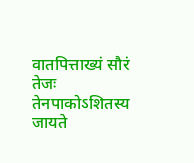वातपित्ताख्यं सौरं तेजः तेनपाकोऽशितस्य जायते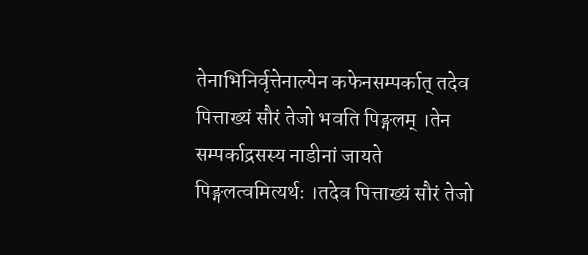तेनाभिनिर्वृत्तेनाल्पेन कफेनसम्पर्कात् तदेव पित्ताख्यं सौरं तेजो भवति पिङ्गलम् ।तेन सम्पर्काद्रसस्य नाडीनां जायते पिङ्गलत्वमित्यर्थः ।तदेव पित्ताख्यं सौरं तेजो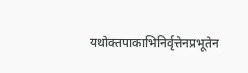यथोक्तपाकाभिनिर्वृत्तेनप्रभूतेन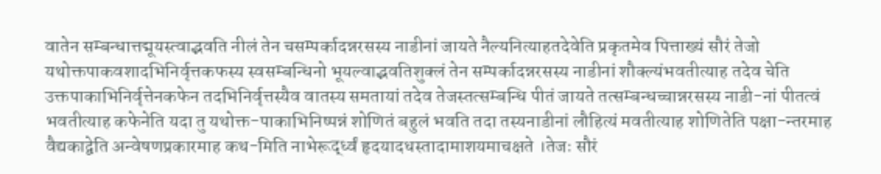वातेन सम्बन्धात्तद्मूयस्त्वाद्भवति नीलं तेन चसम्पर्कादन्नरसस्य नाडीनां जायते नैल्यनित्याहतदेवेति प्रकृतमेव पित्ताख्यं सौरं तेजो यथोक्तपाकवशादभिनिर्वृत्तकफस्य स्वसम्बन्धिनो भूयल्वाद्भवतिशुक्लं तेन सम्पर्कादन्नरसस्य नाडीनां शौक्ल्यंभवतीत्याह तदेव चेति उक्तपाकाभिनिर्वृत्तेनकफेन तदभिनिर्वृत्तस्यैव वातस्य समतायां तदेव तेजस्तत्सम्बन्धि पीतं जायते तत्सम्बन्धच्चान्नरसस्य नाडी-नां पीतत्वं भवतीत्याह कफेनेति यदा तु यथोक्त-पाकाभिनिष्पन्नं शोणितं बहुलं भवति तदा तस्यनाडीनां लौहित्यं मवतीत्याह शोणितेति पक्षा-न्तरमाह वैद्यकाद्वेति अन्वेषणप्रकारमाह कथ-मिति नाभेरूर्द्ध्वं हृदयादधस्तादामाशयमाचक्षते ।तेजः सौरं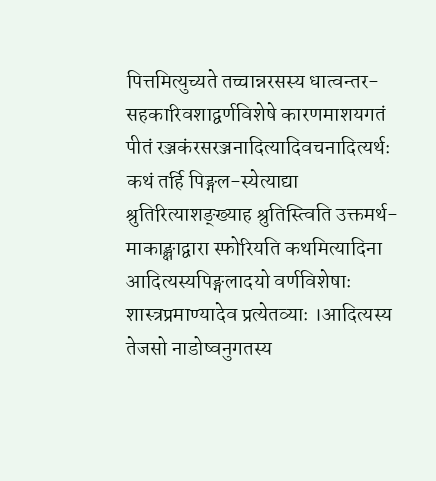पित्तमित्युच्यते तच्चान्नरसस्य धात्वन्तर-सहकारिवशाद्वर्णविशेषे कारणमाशयगतं पीतं रञ्जकंरसरञ्जनादित्यादिवचनादित्यर्थः कथं तर्हि पिङ्गल-स्येत्याद्या श्रुतिरित्याशङ्ख्याह श्रुतिस्त्विति उक्तमर्थ-माकाङ्क्षाद्वारा स्फोरियति कथमित्यादिना आदित्यस्यपिङ्गलादयो वर्णविशेषाः शास्त्रप्रमाण्यादेव प्रत्येतव्याः ।आदित्यस्य तेजसो नाडोष्वनुगतस्य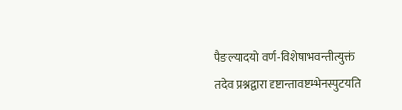पैङल्यादयो वर्ण-विशेषाभवन्तीत्युक्तं तदेव प्रश्नद्वारा दृष्टान्तावष्टम्भेनस्पुटयति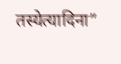तस्येत्यादिना”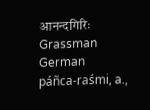आनन्दगिरिः
Grassman
German
páñca-raśmi, a.,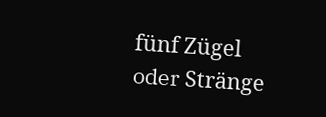fünf Zügel oder Stränge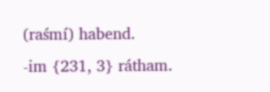(raśmí) habend.
-im {231, 3} rátham.